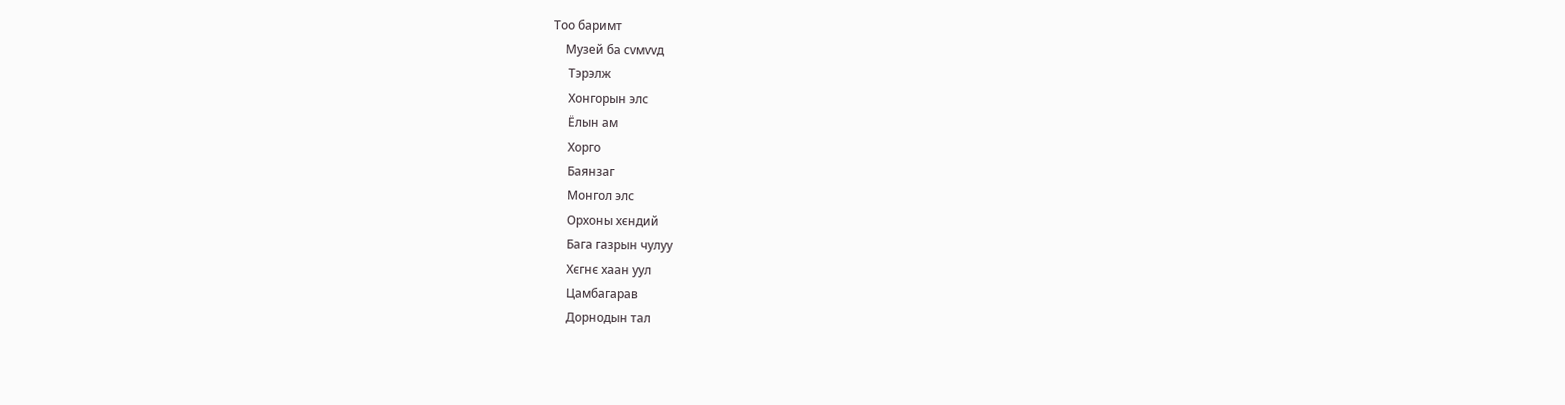Тоо баримт
    Музей ба сvмvvд
     Тэрэлж
     Хонгорын элс
     Ёлын ам
     Хорго
     Баянзаг
     Монгол элс
     Орхоны хєндий
     Бага газрын чулуу
     Хєгнє хаан уул
     Цамбагарав
     Дорнодын тал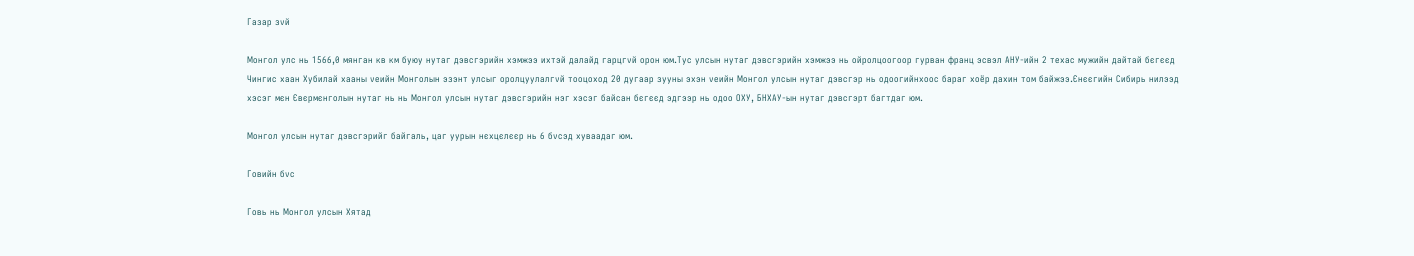Газар зvй

Монгол улс нь 1566,0 мянган кв км буюу нутаг дэвсгэрийн хэмжээ ихтэй далайд гарцгvй орон юм.Тус улсын нутаг дэвсгэрийн хэмжээ нь ойролцоогоор гурван франц эсвэл АНУ-ийн 2 техас мужийн дайтай бєгєєд Чингис хаан Хубилай хааны vеийн Монголын эзэнт улсыг оролцуулалгvй тооцоход 20 дугаар зууны эхэн vеийн Монгол улсын нутаг дэвсгэр нь одоогийнхоос бараг хоёр дахин том байжээ.Єнєєгийн Сибирь нилээд хэсэг мєн Євєрмєнголын нутаг нь нь Монгол улсын нутаг дэвсгэрийн нэг хэсэг байсан бєгєєд эдгээр нь одоо ОХУ, БНХАУ-ын нутаг дэвсгэрт багтдаг юм.

Монгол улсын нутаг дэвсгэрийг байгаль, цаг уурын нєхцєлєєр нь 6 бvсэд хуваадаг юм.

Говийн бvс

Говь нь Монгол улсын Хятад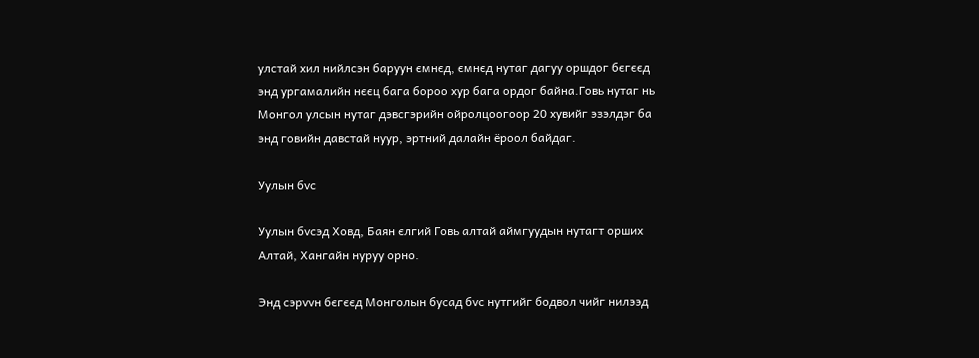улстай хил нийлсэн баруун ємнєд, ємнєд нутаг дагуу оршдог бєгєєд энд ургамалийн нєєц бага бороо хур бага ордог байна.Говь нутаг нь Монгол улсын нутаг дэвсгэрийн ойролцоогоор 20 хувийг эзэлдэг ба энд говийн давстай нуур, эртний далайн ёроол байдаг.

Уулын бvс

Уулын бvсэд Ховд, Баян єлгий Говь алтай аймгуудын нутагт орших Алтай, Хангайн нуруу орно.

Энд сэрvvн бєгєєд Монголын бусад бvс нутгийг бодвол чийг нилээд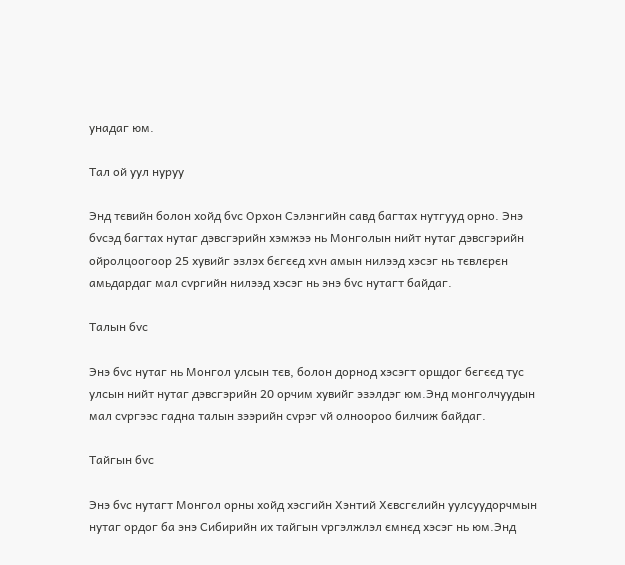унадаг юм.

Тал ой уул нуруу

Энд тєвийн болон хойд бvс Орхон Сэлэнгийн савд багтах нутгууд орно. Энэ бvсэд багтах нутаг дэвсгэрийн хэмжээ нь Монголын нийт нутаг дэвсгэрийн ойролцоогоор 25 хувийг эзлэх бєгєєд хvн амын нилээд хэсэг нь тєвлєрєн амьдардаг мал сvргийн нилээд хэсэг нь энэ бvс нутагт байдаг.

Талын бvс

Энэ бvс нутаг нь Монгол улсын тєв, болон дорнод хэсэгт оршдог бєгєєд тус улсын нийт нутаг дэвсгэрийн 20 орчим хувийг эзэлдэг юм.Энд монголчуудын мал сvргээс гадна талын зээрийн сvрэг vй олноороо билчиж байдаг.

Тайгын бvс

Энэ бvс нутагт Монгол орны хойд хэсгийн Хэнтий Хєвсгєлийн уулсуудорчмын нутаг ордог ба энэ Сибирийн их тайгын vргэлжлэл ємнєд хэсэг нь юм.Энд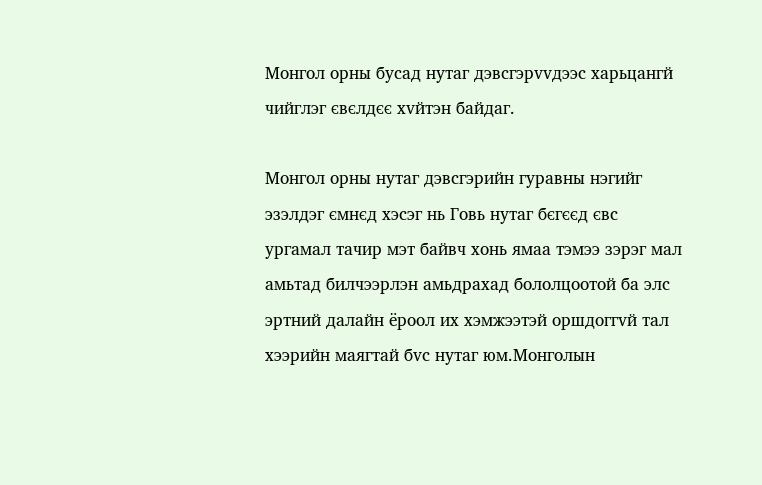Монгол орны бусад нутаг дэвсгэрvvдээс харьцангй чийглэг євєлдєє хvйтэн байдаг.

Монгол орны нутаг дэвсгэрийн гуравны нэгийг эзэлдэг ємнєд хэсэг нь Говь нутаг бєгєєд євс ургамал тачир мэт байвч хонь ямаа тэмээ зэрэг мал амьтад билчээрлэн амьдрахад бололцоотой ба элс эртний далайн ёроол их хэмжээтэй оршдоггvй тал хээрийн маягтай бvс нутаг юм.Монголын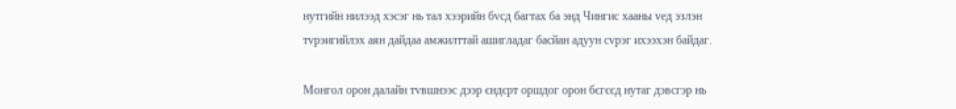нутгийн нилээд хэсэг нь тал хээрийн бvсд багтах ба энд Чингис хааны vед эзлэн тvрэигийлэх аян дайдаа амжилттай ашигладаг басйан адуун сvрэг ихээхэн байдаг.

Монгол орон далайн тvвшнээс дээр єндєрт оршдог орон бєгєєд нутаг дэвсгэр нь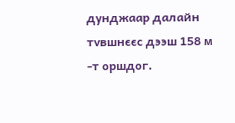дунджаар далайн тvвшнєєс дээш 158 м -т оршдог.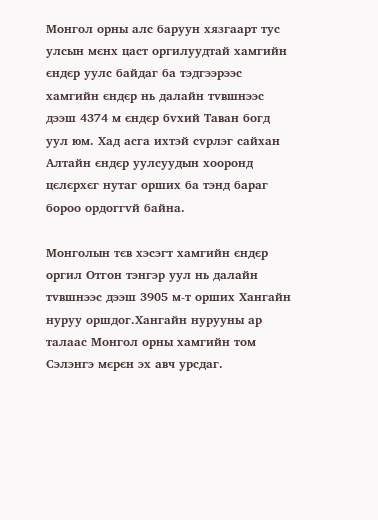Монгол орны алс баруун хязгаарт тус улсын мєнх цаст оргилуудтай хамгийн єндєр уулс байдаг ба тэдгээрээс хамгийн єндєр нь далайн тvвшнээс дээш 4374 м єндєр бvхий Таван богд уул юм. Хад асга ихтэй сvрлэг сайхан Алтайн єндєр уулсуудын хооронд цєлєрхєг нутаг орших ба тэнд бараг бороо ордоггvй байна.

Монголын тєв хэсэгт хамгийн єндєр оргил Отгон тэнгэр уул нь далайн тvвшнээс дээш 3905 м-т орших Хангайн нуруу оршдог.Хангайн нурууны ар талаас Монгол орны хамгийн том Сэлэнгэ мєрєн эх авч урсдаг.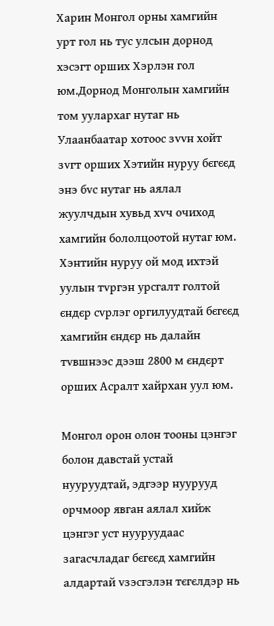Харин Монгол орны хамгийн урт гол нь тус улсын дорнод хэсэгт орших Хэрлэн гол юм.Дорнод Монголын хамгийн том уулархаг нутаг нь Улаанбаатар хотоос зvvн хойт зvгт орших Хэтийн нуруу бєгєєд энэ бvс нутаг нь аялал жуулчдын хувьд хvч очиход хамгийн бололцоотой нутаг юм. Хэнтийн нуруу ой мод ихтэй уулын тvргэн урсгалт голтой єндєр сvрлэг оргилуудтай бєгєєд хамгийн єндєр нь далайн тvвшнээс дээш 2800 м єндєрт орших Асралт хайрхан уул юм.

Монгол орон олон тооны цэнгэг болон давстай устай нууруудтай, эдгээр нуурууд орчмоор явган аялал хийж цэнгэг уст нууруудаас загасчладаг бєгєєд хамгийн алдартай vзэсгэлэн тєгєлдэр нь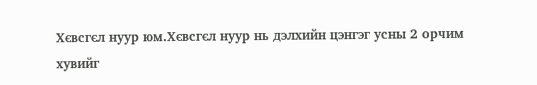Хєвсгєл нуур юм.Хєвсгєл нуур нь дэлхийн цэнгэг усны 2 орчим хувийг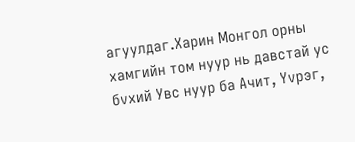агуулдаг.Харин Монгол орны хамгийн том нуур нь давстай ус бvхий Увс нуур ба Ачит, Yvрэг,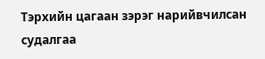Тэрхийн цагаан зэрэг нарийвчилсан судалгаа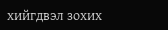хийгдвэл зохих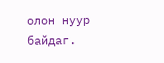олон нуур байдаг.